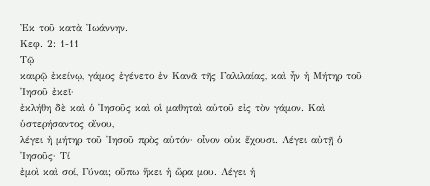Ἐκ τοῦ κατὰ Ἰωάννην.
Κεφ. 2: 1-11
Τῷ
καιρῷ ἐκείνῳ, γάμος ἐγένετο ἐν Κανᾶ τῆς Γαλιλαίας, καὶ ἦν ἡ Μήτηρ τοῦ ᾿Ιησοῦ ἐκεῖ·
ἐκλήθη δὲ καὶ ὁ ᾿Ιησοῦς καὶ οἱ μαθηταὶ αὐτοῦ εἰς τὸν γάμον. Καὶ ὑστερήσαντος οἴνου,
λέγει ἡ μήτηρ τοῦ ᾿Ιησοῦ πρὸς αὐτόν· οἶνον οὐκ ἔχουσι. Λέγει αὐτῇ ὁ ᾿Ιησοῦς· Τί
ἐμοὶ καὶ σοί, Γύναι; οὔπω ἥκει ἡ ὥρα μου. Λέγει ἡ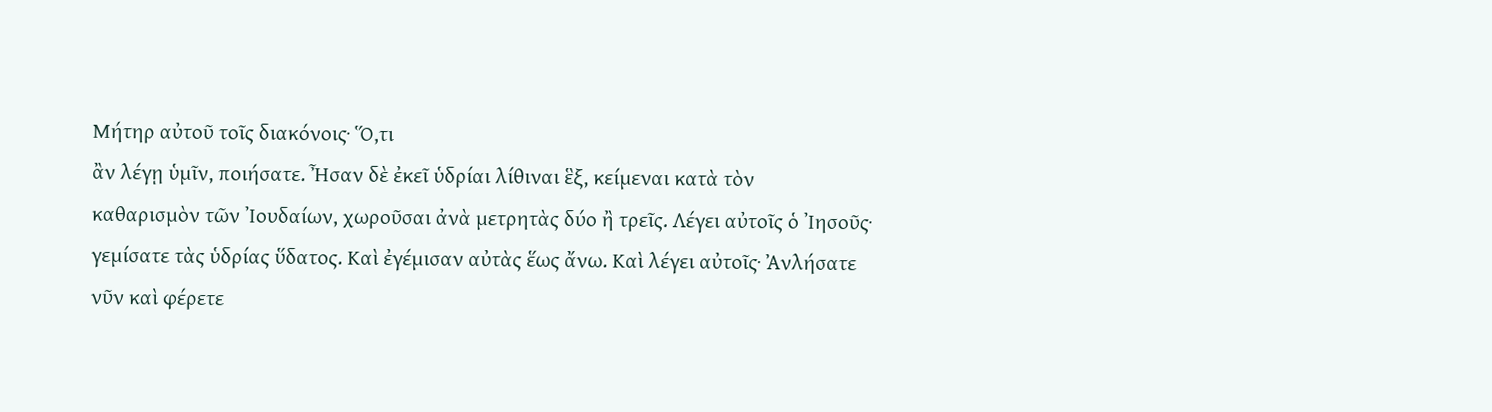Μήτηρ αὐτοῦ τοῖς διακόνοις· Ὅ,τι
ἂν λέγῃ ὑμῖν, ποιήσατε. Ἦσαν δὲ ἐκεῖ ὑδρίαι λίθιναι ἓξ, κείμεναι κατὰ τὸν
καθαρισμὸν τῶν ᾿Ιουδαίων, χωροῦσαι ἀνὰ μετρητὰς δύο ἢ τρεῖς. Λέγει αὐτοῖς ὁ ᾿Ιησοῦς·
γεμίσατε τὰς ὑδρίας ὕδατος. Καὶ ἐγέμισαν αὐτὰς ἕως ἄνω. Καὶ λέγει αὐτοῖς· Ἀνλήσατε
νῦν καὶ φέρετε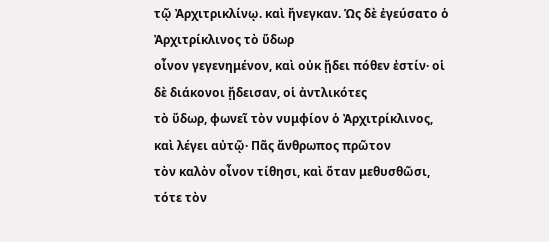τῷ Ἀρχιτρικλίνῳ. καὶ ἤνεγκαν. Ὡς δὲ ἐγεύσατο ὁ Ἀρχιτρίκλινος τὸ ὕδωρ
οἶνον γεγενημένον, καὶ οὐκ ᾔδει πόθεν ἐστίν· οἱ δὲ διάκονοι ᾔδεισαν, οἱ ἀντλικότες
τὸ ὕδωρ, φωνεῖ τὸν νυμφίον ὁ Ἀρχιτρίκλινος, καὶ λέγει αὐτῷ· Πᾶς ἄνθρωπος πρῶτον
τὸν καλὸν οἶνον τίθησι, καὶ ὅταν μεθυσθῶσι, τότε τὸν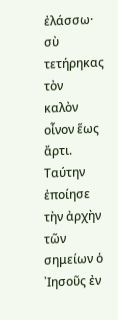ἐλάσσω· σὺ τετήρηκας τὸν
καλὸν οἶνον ἕως ἄρτι. Ταύτην ἐποίησε τὴν ἀρχὴν τῶν σημείων ὁ ᾿Ιησοῦς ἐν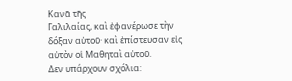Κανᾶ τῆς
Γαλιλαίας, καὶ ἐφανέρωσε τὴν δόξαν αὐτοῦ· καὶ ἐπίστευσαν εἰς αὐτὸν οἱ Μαθηταὶ αὐτοῦ.
Δεν υπάρχουν σχόλια: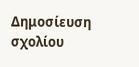Δημοσίευση σχολίου